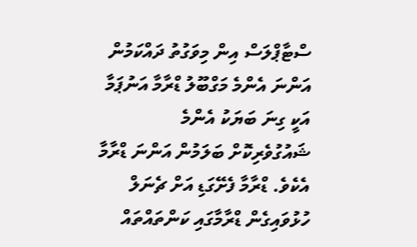ސްޓާޕްލަސް އިން މިވަގުތު ދައްކަމުން އަންނަ އެންމެ މަގްބޫލު ޑްރާމާ އަނުޕަމާ އަކީ ގިނަ ބަޔަކު އެންމެ ޝައުގުވެރިކޮށް ބަލަމުން އަންނަ ޑްރާމާ އެކެވެ. ޑްރާމާ ފެށޭގަޑި އަށް ޗެނަލް ހުޅުވައިގެން ޑްރާމާގައި ކަންތައްތައް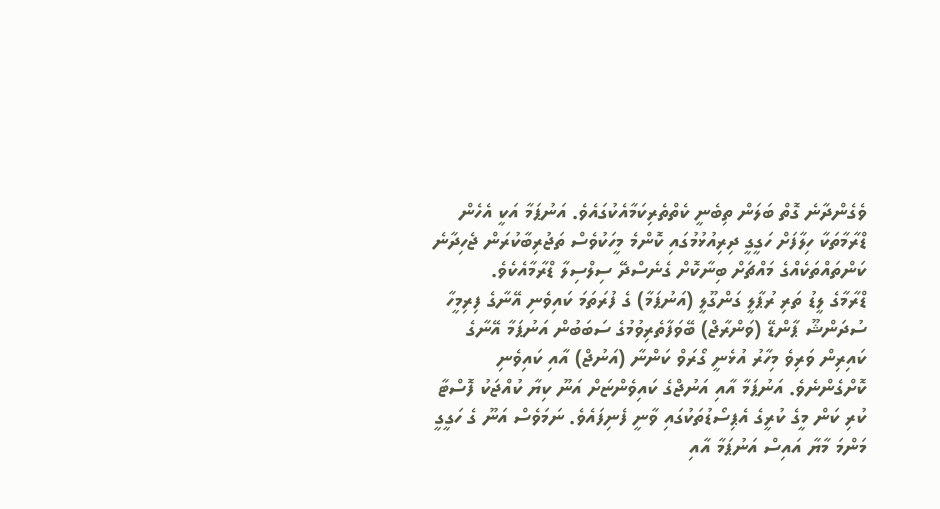ވެގެންދާނެ ގޮތް ބަލަން ތިބެނީ ކެތްތެރިކަމާއެކުގައެވެ. އަނުޕަމާ އަކީ އެހެން ޑްރާމާތަކާ ހިލާފަށް ހަގީގީ ދިރިއުޅުމުގައި ކޮންމެ މީހަކުވެސް ތަޖުރިބާކުރަން ޖެހިދާނެ ކަންތައްތަކެއްގެ މައްޗަށް ބިނާކޮށް ގެނެސްދޭ ސިލްސިލާ ޑްރާމާއެކެވެ.
ޑްރާމާގެ ލީޑު ތަރި ރުޕާލީ ގަންގޫލީ (އަނުޕަމާ) ގެ ފުރަތަމަ ކައިވެނި އޭނާގެ ފިރިމީހާ ސުދަންޝޫ ޕާންޑޭ (ވަންރާޖް) ބޭވަފާތެރިވުމުގެ ސަބަބުން އަނުޕަމާ އޭނާގެ ކައިރިން ވަރިވެ މިހާރު އުޅެނީ ގޯރަވް ކަންނާ (އަނުޖް) އާއި ކައިވެނި ކޮށްގެންނެވެ. އަނުޕަމާ އާއި އަނުޖްގެ ކައިވެންޏަށް އަނޫ ކިޔާ ކުއްޖަކު ފޮސްޓާ ކުރި ކަން މީގެ ކުރީގެ އެޕިސޯޑުތަކުގައި ވާނީ ފެނިފައެވެ. ނަމަވެސް އަނޫ ގެ ހަގީގީ މަންމަ މާޔާ އައިސް އަނުޕަމާ އާއި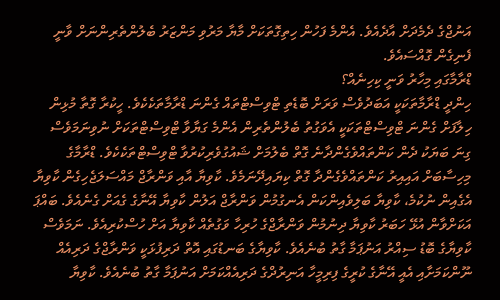އަނުޖްގެ ދެމެދަށް އާދެއެވެ. އެންމެ ފަހުން ހިތިގޮތަކަށް މާޔާ މަރުވި މަންޒަރު ބެލުންތެރިންނަށް ވާނީ ފެނިގެން ގޮއްސައެވެ.
ޑްރާމާގައި މިހާރު ވަނީ ކިހިނެއް؟
ހިންދީ ޑްރާމާތަކަކީ އަބަދުވެސް ވަރަށް ބޮޑެތި ޓްވިސްޓްތައް ގެންނަ ޑްރާމާތަކެކެވެ. ހީކުރާ ގޮތާ މުޅިން ހިލާފަށް ގެންނަ ޓްވިސްޓްތަކަކީ އެވަގުތު ބެލުންތެރިން އެންމެ ގަޔާވާ ޓްވިސްޓްތަކަށް ނުވިނަމަވެސް ގިނަ ބަޔަކު ދެން ކަންތައްވެގެންދާނެ ގޮތް ބެލުމަށް ޝައުގުވެރިކުރުވާ ޓްވިސްޓްތަކެކެވެ. ޑްރާމާގެ މިހިސާބަށް އައިއިރު ކަންތައްވެގެންދާ ގޮތް ކިޔައިދޭނަމެވެ. ކާވިޔާ އާއި ވަންރާޖް މައްސަލަޖެހިގެން ކާވިޔާ އެގެއިން ނުކުމެ، ކާވިޔާ ބަލިވެއިންކަން އެނގުމުން ވަންރާޖް އަލުން ކާވިޔާ އޭނާގެ ގެއަށް ގެނެއެވެ. ބައްޕަ އަކަށްވާން އުޅޭ ހަބަރު ކާވިޔާ ދިނުމުން ވަންރާޖްގެ ހުރިހާ ވަގުތެއް ކާވިޔާ އަށް ހުސްކުރިއެވެ. ނަމަވެސް ކާވިޔާގެ ބޮޑު ސިއްރު އަނުޕަމާ ގާތު ބުނެއެވެ. ކާވިޔާގެ ބަނޑުގައި އޮތް ދަރިފުޅަކީ ވަންރާޖްގެ ދަރިއެއް ނޫންކަމަށާއި އެއީ އޭނާގެ ކުރީގެ ފިރިމީހާ އަނިރުދްގެ ދަރިއެއްކަމަށް އަނުޕަމާ ގާތު ބުނެއެވެ. ކާވިޔާ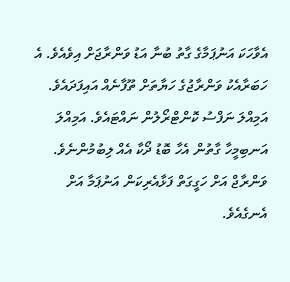އެވާހަކަ އަނުޕަމާގެ ގާތު ބުނާ އަޑު ވަންރާޖަށް އިވެއެވެ. އެ ހަބަރާއެކު ވަންރާޖުގެ ހަޔާތަށް ތޫފާނެއް އައިފަދައެވެ. އަމިއްލަ ނަފްސު ކޮންޓްރޯލުން ނައްޓައެވެ. އަމިއްލަ އަނބިމީހާ ގާތުން އެހާ ބޮޑު ދޯކާ އެއް ލިބުމުންނެވެ. ވަންރާޖް އަށް ހަގީގަތް ފަޅާއެރިކަން އަނުޕަމާ އަށް އެނގެއެވެ.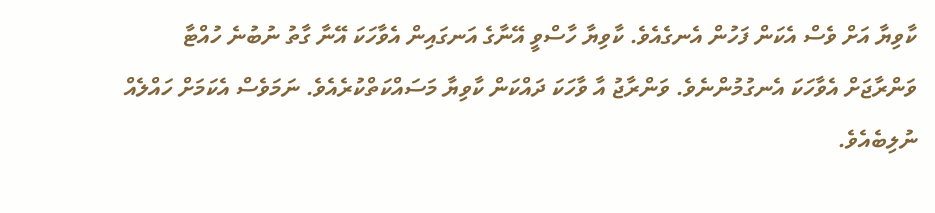ކާވިޔާ އަށް ވެސް އެކަން ފަހުން އެނގެއެވެ. ކާވިޔާ ހާސްވީ އޭނާގެ އަނގައިން އެވާހަކަ އޭނާ ގާތު ނުބުނެ ހުއްޓާ ވަންރާޖަށް އެވާހަކަ އެނގުމުންނެވެ. ވަންރާޖު އާ ވާހަކަ ދައްކަން ކާވިޔާ މަސައްކަތްކުރެއެވެ. ނަމަވެސް އެކަމަށް ހައްލެއް ނުލިބެއެވެ.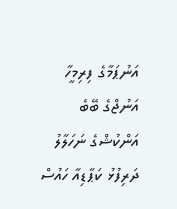އަނުޕަމާގެ ފިރިމީހާ އަނުޖްގެ ބޭބެ އަންކުޝްގެ ނަހަލާލު ދަރިފުޅު ކަޕާޑިއާ ހައުސް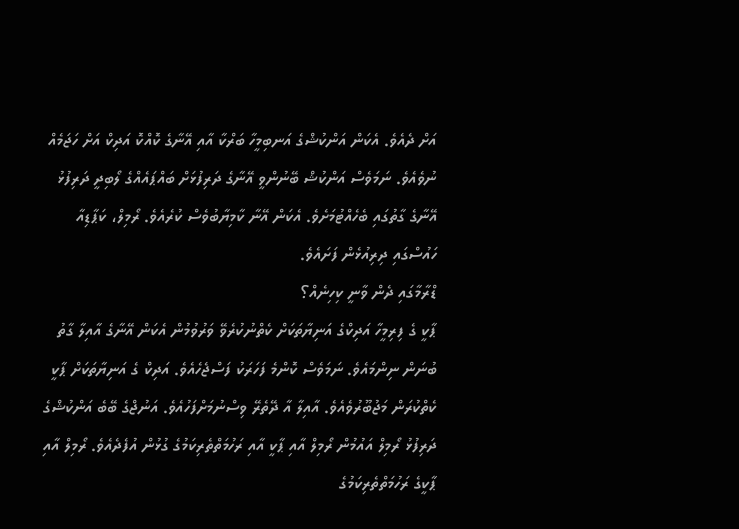އަށް ދެއެވެ. އެކަން އަންކުޝްގެ އަނބިމީހާ ބަރްކާ އާއި އޭނާގެ ކޮއްކޮ އަދިކް އަށް ހަޖަމެއް ނުވެއެވެ. ނަމަވެސް އަންކުޝް ބޭނުންވީ އޭނާގެ ދަރިފުޅަށް ބައްޕައެއްގެ ލޯބިދީ ދަރިފުޅު އޭނާގެ ގާތުގައި ބެހެއްޓުމަށެވެ. އެކަން އޭނާ ކާމިޔާބުވެސް ކުރެއެވެ. ރޯމިލް، ކަޕާޑިއާ ހައުސްގައި ދިރިއުޅެން ފަށައެވެ.
ޑްރާމާގައި ދެން ވާނީ ކިހިނެއް؟
ޕާކީ ގެ ފިރިމީހާ އަދިކްގެ އަނިޔާތަކަށް ކެތްނުކުރެވޭ ވަރުވުމުން އެކަން އޭނާގެ އާއިލާ ގާތު ބުނަން ނިންމައެވެ. ނަމަވެސް ކޮންމެ ފަހަރަކު ފަސްޖެހެއެވެ. އަދިކް ގެ އަނިޔާތަކަށް ޕާކީ ކެތްކުރަން މަޖުބޫރުވެއެވެ. އާއިލާ އާ ދޭތެރޭ ވިސްނުމަށްފަހުއެވެ. އަނުޖްގެ ބޭބެ އަންކުޝްގެ ދަރިފުޅު ރޯމިލް އައުމުން ރޯމިލް އާއި ޕާކީ އާއި ރަހުމަތްތެރިކަމުގެ ގުޅުން އުފެދެއެވެ. ރޯމިލް އާއި ޕާކީގެ ރަހުމަތްތެރިކަމުގެ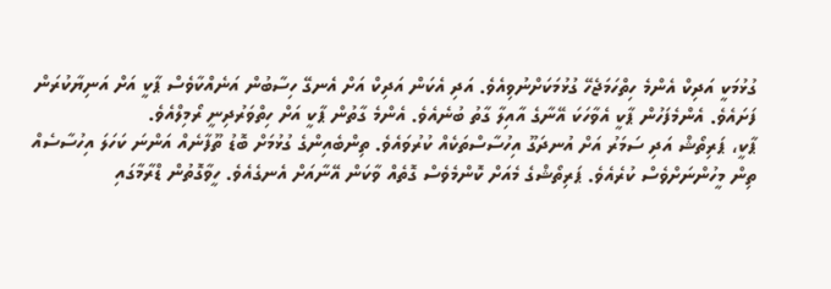ގުޅުމަކީ އަދިކް އެންމެ ހިތްހަމަޖެހޭ ގުޅުމަކަށްނުވިއެވެ. އަދި އެކަން އަދިކް އަށް އެނގޭ ހިސާބުން އަނެއްކާވެސް ޕާކީ އަށް އަނިޔާކުރަން ފަށައެވެ. އެންމެފަހުން ޕާކީ އެވާހަކަ އޭނާގެ އާއިލާ ގާތު ބުނެއެވެ. އެންމެ ގާތުން ޕާކީ އަށް ހިތްވަރުދިނީ ރޯމިލްއެވެ.
ޕާކީ، ޕަރިތޯޝް އަދި ސަމަރު އަށް އުނދަގޫ އިހުސާސްތަކެއް ކުރުވައެވެ. ތިންބެއިންގެ ގުޅުމަށް ބޮޑު ތޫފާނެއް އަންނަ ކަހަލަ އިހުސާސެއް ތިން މީހުންނަށްވެސް ކުރެއެވެ. ޕަރިތޯޝްގެ މެއަށް ކޮންމެވެސް ގޮތެއް ވާކަން އޭނާއަށް އެނގެއެވެ. ހީވާގޮތުން ޑްރާމާގައި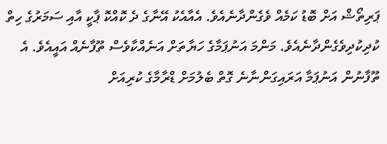ޕަރިތޯޝް އަށް ބޮޑު ކަމެއް ވެގެންދާނެއެވެ. އެއާއެކު އޭނާގެ ދެ ކޮއްކޮ ޕާކީ އާއި ސަމަރުގެ ހިތް ކުދިކުދިވެގެންދާނެއެވެ. މަންމަ އަނުޕަމާގެ ހަޔާތަށް އަނެއްކާވެސް ތޫފާނެއް އައީއެވެ. އެ ތޫފާނުން އަނުޕަމާ އަރައިގަންނާނެ ގޮތް ބެލުމަށް ޑްރާމާގެ ކުރިއަށް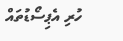ހުރި އެޕިސޯޑުތައް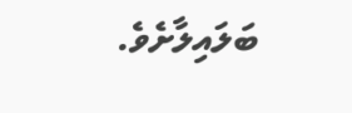ބަލައިލާށެވެ.